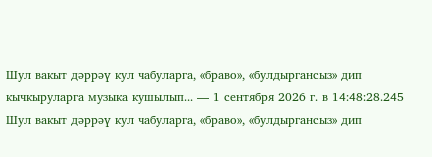Шул вакыт дәррәү кул чабуларга, «браво», «булдыргансыз» дип кычкыруларга музыка кушылып... — 1 сентября 2026 г. в 14:48:28.245
Шул вакыт дәррәү кул чабуларга, «браво», «булдыргансыз» дип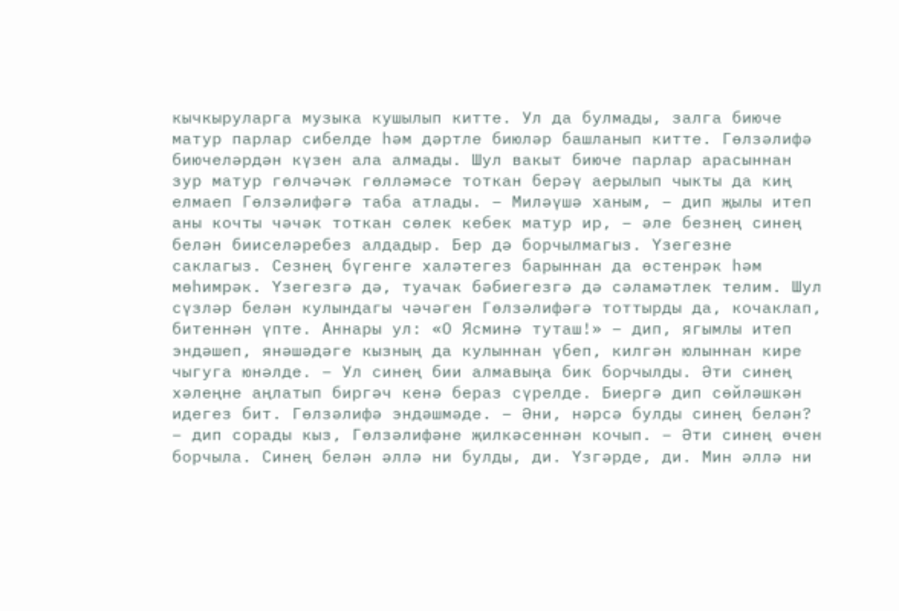кычкыруларга музыка кушылып китте. Ул да булмады, залга биюче матур парлар сибелде һәм дәртле биюләр башланып китте. Гөлзәлифә биючеләрдән күзен ала алмады. Шул вакыт биюче парлар арасыннан зур матур гөлчәчәк гөлләмәсе тоткан берәү аерылып чыкты да киң елмаеп Гөлзәлифәгә таба атлады. – Миләүшә ханым, – дип җылы итеп аны кочты чәчәк тоткан сөлек кебек матур ир, – әле безнең синең белән бииселәребез алдадыр. Бер дә борчылмагыз. Үзегезне саклагыз. Сезнең бүгенге халәтегез барыннан да өстенрәк һәм мөһимрәк. Үзегезгә дә, туачак бәбиегезгә дә сәламәтлек телим. Шул сүзләр белән кулындагы чәчәген Гөлзәлифәгә тоттырды да, кочаклап, битеннән үпте. Аннары ул: «О Ясминә туташ!» – дип, ягымлы итеп эндәшеп, янәшәдәге кызның да кулыннан үбеп, килгән юлыннан кире чыгуга юнәлде. – Ул синең бии алмавыңа бик борчылды. Әти синең хәлеңне аңлатып биргәч кенә бераз сүрелде. Биергә дип сөйләшкән идегез бит. Гөлзәлифә эндәшмәде. – Әни, нәрсә булды синең белән? – дип сорады кыз, Гөлзәлифәне җилкәсеннән кочып. – Әти синең өчен борчыла. Синең белән әллә ни булды, ди. Үзгәрде, ди. Мин әллә ни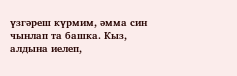үзгәреш күрмим, әмма син чынлап та башка. Кыз, алдына иелеп,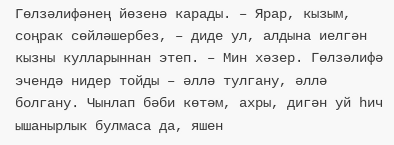Гөлзәлифәнең йөзенә карады. – Ярар, кызым, соңрак сөйләшербез, – диде ул, алдына иелгән кызны кулларыннан этеп. – Мин хәзер. Гөлзәлифә эчендә нидер тойды – әллә тулгану, әллә болгану. Чынлап бәби көтәм, ахры, дигән уй һич ышанырлык булмаса да, яшен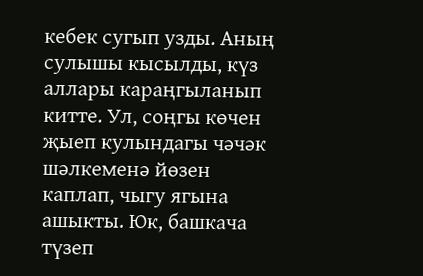кебек сугып узды. Аның сулышы кысылды, күз аллары караңгыланып китте. Ул, соңгы көчен җыеп кулындагы чәчәк шәлкеменә йөзен каплап, чыгу ягына ашыкты. Юк, башкача түзеп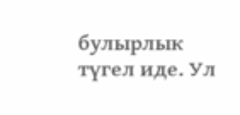булырлык түгел иде. Ул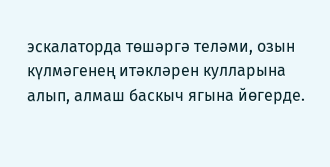эскалаторда төшәргә теләми, озын күлмәгенең итәкләрен кулларына алып, алмаш баскыч ягына йөгерде.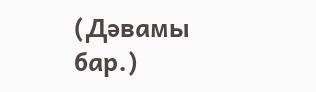(Дәвамы бар.)